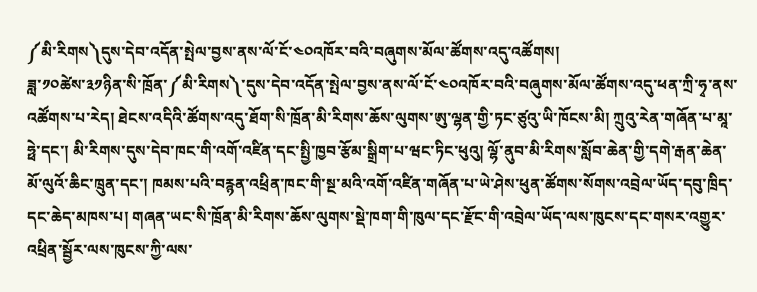༼མི་རིགས༽དུས་དེབ་འདོན་སྤེལ་བྱས་ནས་ལོ་ངོ་༤༠འཁོར་བའི་བཞུགས་མོལ་ཚོགས་འདུ་འཚོགས།
ཟླ་༡༠ཚེས་༣༡ཉིན་སི་ཁྲོན་༼མི་རིགས༽་དུས་དེབ་འདོན་སྤེལ་བྱས་ནས་ལོ་ངོ་༤༠འཁོར་བའི་བཞུགས་མོལ་ཚོགས་འདུ་ཕན་ཀྲི་ཧྭ་ནས་འཚོགས་པ་རེད། ཐེངས་འདིའི་ཚོགས་འདུ་ཐོག་སི་ཁྲོན་མི་རིགས་ཆོས་ལུགས་ཨུ་ལྷན་གྱི་ཏང་ཙུའུ་ཡི་ཁོངས་མི། ཀྲུའུ་རེན་གཞོན་པ་མཱ་ཧྥེ་དང་། མི་རིགས་དུས་དེབ་ཁང་གི་འགོ་འཛིན་དང་སྤྱི་ཁྱབ་རྩོམ་སྒྲིག་པ་ཝང་ཏིང་ཕུའུ། ལྷོ་ནུབ་མི་རིགས་སློབ་ཆེན་གྱི་དགེ་རྒན་ཆེན་མོ་ལུའོ་ཆིང་ཁྲུན་དང་། ཁམས་པའི་བརྙན་འཕྲིན་ཁང་གི་སྔ་མའི་འགོ་འཛིན་གཞོན་པ་ཡེ་ཤེས་ཕུན་ཚོགས་སོགས་འབྲེལ་ཡོད་དབུ་ཁྲིད་དང་ཆེད་མཁས་པ། གཞན་ཡང་སི་ཁྲོན་མི་རིགས་ཆོས་ལུགས་སྡེ་ཁག་གི་ཁུལ་དང་རྫོང་གི་འབྲེལ་ཡོད་ལས་ཁུངས་དང་གསར་འགྱུར་འཕྲིན་སྦྱོར་ལས་ཁུངས་ཀྱི་ལས་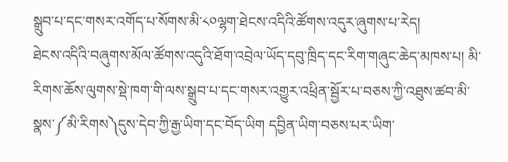སྒྲུབ་པ་དང་གསར་འགོད་པ་སོགས་མི་༨༠ལྷག་ཐེངས་འདིའི་ཚོགས་འདུར་ཞུགས་པ་རེད།
ཐེངས་འདིའི་བཞུགས་མོལ་ཚོགས་འདུའི་ཐོག་འབྲེལ་ཡོད་དབུ་ཁྲིད་དང་རིག་གཞུང་ཆེད་མཁས་པ། མི་རིགས་ཆོས་ལུགས་སྡེ་ཁག་གི་ལས་སྒྲུབ་པ་དང་གསར་འགྱུར་འཕྲིན་སྦྱོར་པ་བཅས་ཀྱི་འཐུས་ཚབ་མི་སྣས་༼མི་རིགས༽དུས་དེབ་ཀྱི་རྒྱ་ཡིག་དང་བོད་ཡིག དབྱིན་ཡིག་བཅས་པར་ཡིག་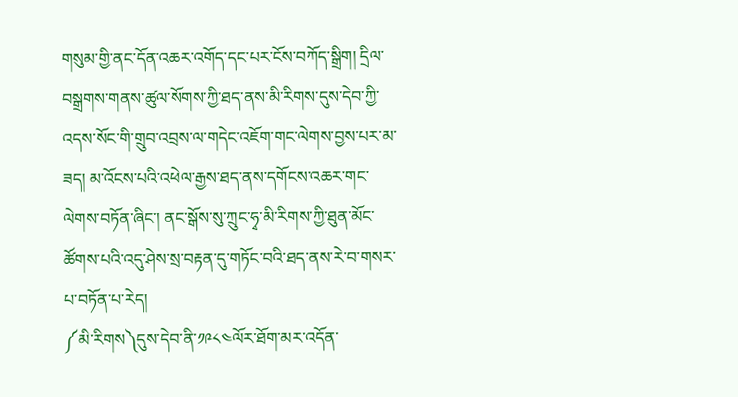གསུམ་གྱི་ནང་དོན་འཆར་འགོད་དང་པར་ངོས་བཀོད་སྒྲིག། དྲིལ་བསྒྲགས་གནས་ཚུལ་སོགས་ཀྱི་ཐད་ནས་མི་རིགས་དུས་དེབ་ཀྱི་འདས་སོང་གི་གྲུབ་འབྲས་ལ་གདེང་འཇོག་གང་ལེགས་བྱས་པར་མ་ཟད། མ་འོངས་པའི་འཕེལ་རྒྱས་ཐད་ནས་དགོངས་འཆར་གང་ལེགས་བཏོན་ཞིང་། ནང་སྒོས་སུ་ཀྲུང་ཧྭ་མི་རིགས་ཀྱི་ཐུན་མོང་ཚོགས་པའི་འདུ་ཤེས་སྲ་བརྟན་དུ་གཏོང་བའི་ཐད་ནས་རེ་བ་གསར་པ་བཏོན་པ་རེད།
༼མི་རིགས༽དུས་དེབ་ནི་༡༩༨༤ལོར་ཐོག་མར་འདོན་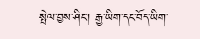སྤེལ་བྱས་ཤིང་། རྒྱ་ཡིག་དང་བོད་ཡིག་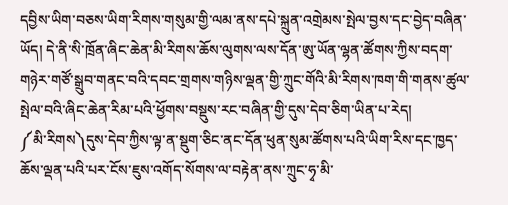དབྱིས་ཡིག་བཅས་ཡིག་རིགས་གསུམ་གྱི་ལམ་ནས་དཔེ་སྐྲུན་འགྲེམས་སྤེལ་བྱས་དང་བྱེད་བཞིན་ཡོད། དེ་ནི་སི་ཁྲོན་ཞིང་ཆེན་མི་རིགས་ཆོས་ལུགས་ལས་དོན་ཨུ་ཡོན་ལྷན་ཚོགས་ཀྱིས་བདག་གཉེར་གཙོ་སྒྲུབ་གནང་བའི་དབང་གྲགས་གཉིས་ལྡན་གྱི་ཀྲུང་གོའི་མི་རིགས་ཁག་གི་གནས་ཚུལ་སྤེལ་བའི་ཞིང་ཆེན་རིམ་པའི་ཕྱོགས་བསྡུས་རང་བཞིན་གྱི་དུས་དེབ་ཅིག་ཡིན་པ་རེད།
༼མི་རིགས༽དུས་དེབ་ཀྱིས་ལྟ་ན་སྡུག་ཅིང་ནང་དོན་ཕུན་སུམ་ཚོགས་པའི་ཡིག་རིས་དང་ཁྱད་ཆོས་ལྡན་པའི་པར་ངོས་ཇུས་འགོད་སོགས་ལ་བརྟེན་ནས་ཀྲུང་ཧྭ་མི་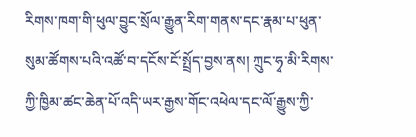རིགས་ཁག་གི་ཕུལ་བྱུང་སྲོལ་རྒྱུན་རིག་གནས་དང་རྣམ་པ་ཕུན་སུམ་ཚོགས་པའི་འཚོ་བ་དངོས་ངོ་སྤྲོད་བྱས་ནས། ཀྲུང་ཧྭ་མི་རིགས་ཀྱི་ཁྱིམ་ཚང་ཆེན་པོ་འདི་ཡར་རྒྱས་གོང་འཕེལ་དང་ལོ་རྒྱུས་ཀྱི་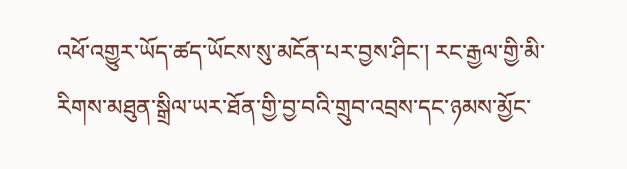འཕོ་འགྱུར་ཡོད་ཚད་ཡོངས་སུ་མངོན་པར་བྱས་ཤིང་། རང་རྒྱལ་གྱི་མི་རིགས་མཐུན་སྒྲིལ་ཡར་ཐོན་གྱི་བྱ་བའི་གྲུབ་འབྲས་དང་ཉམས་མྱོང་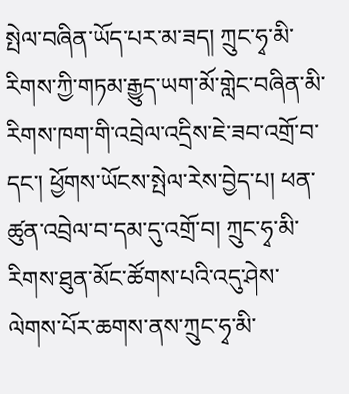སྤེལ་བཞིན་ཡོད་པར་མ་ཟད། ཀྲུང་ཧྭ་མི་རིགས་ཀྱི་གཏམ་རྒྱུད་ཡག་མོ་གླེང་བཞིན་མི་རིགས་ཁག་གི་འབྲེལ་འདྲིས་ཇེ་ཟབ་འགྲོ་བ་དང་། ཕྱོགས་ཡོངས་སྤེལ་རེས་བྱེད་པ། ཕན་ཚུན་འབྲེལ་བ་དམ་དུ་འགྲོ་བ། ཀྲུང་ཧྭ་མི་རིགས་ཐུན་མོང་ཚོགས་པའི་འདུ་ཤེས་ལེགས་པོར་ཆགས་ནས་ཀྲུང་ཧྭ་མི་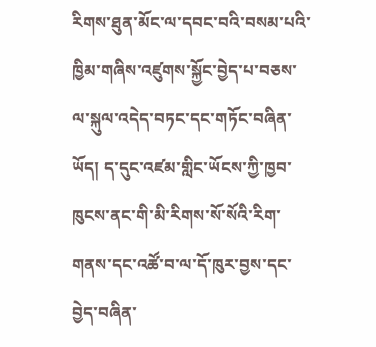རིགས་ཐུན་མོང་ལ་དབང་བའི་བསམ་པའི་ཁྱིམ་གཞིས་འཛུགས་སྐྱོང་བྱེད་པ་བཅས་ལ་སྐུལ་འདེད་བཏང་དང་གཏོང་བཞིན་ཡོད། ད་དུང་འཛམ་གླིང་ཡོངས་ཀྱི་ཁྱབ་ཁུངས་ནང་གི་མི་རིགས་སོ་སོའི་རིག་གནས་དང་འཚོ་བ་ལ་དོ་ཁུར་བྱས་དང་བྱེད་བཞིན་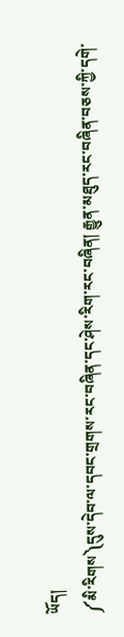ཡོད།
༼མི་རིགས༽དུས་དེབ་ལ་དབང་གྲགས་རང་བཞིན་དང་ཤེས་རིག་རང་བཞིན། རྒྱུན་མཐུད་རང་བཞིན་བཅས་ཀྱི་དགེ་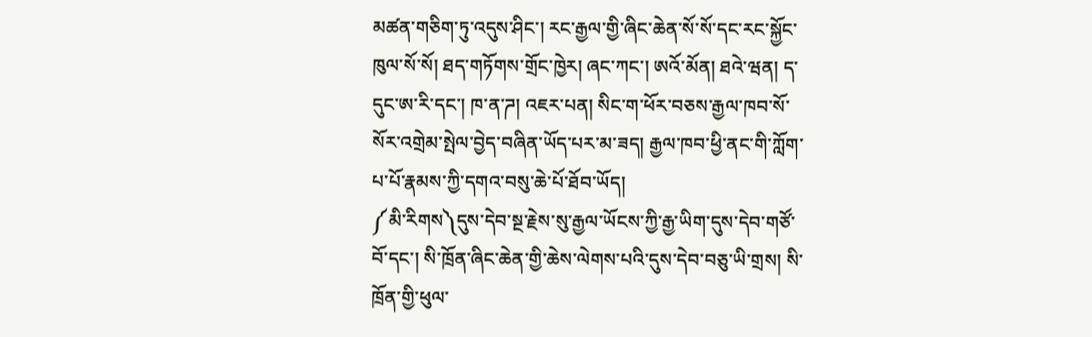མཚན་གཅིག་ཏུ་འདུས་ཤིང་། རང་རྒྱལ་གྱི་ཞིང་ཆེན་སོ་སོ་དང་རང་སྐྱོང་ཁུལ་སོ་སོ། ཐད་གཏོགས་གྲོང་ཁྱེར། ཞང་ཀང་། ཨའོ་མོན། ཐའེ་ཝན། ད་དུང་ཨ་རི་དང་། ཁ་ན་ཌ། འཇར་པན། སིང་ག་ཕོར་བཅས་རྒྱལ་ཁབ་སོ་སོར་འགྲེམ་སྤེལ་བྱེད་བཞིན་ཡོད་པར་མ་ཟད། རྒྱལ་ཁབ་ཕྱི་ནང་གི་ཀློག་པ་པོ་རྣམས་ཀྱི་དགའ་བསུ་ཆེ་པོ་ཐོབ་ཡོད།
༼མི་རིགས༽དུས་དེབ་སྔ་རྗེས་སུ་རྒྱལ་ཡོངས་ཀྱི་རྒྱ་ཡིག་དུས་དེབ་གཙོ་བོ་དང་། སི་ཁྲོན་ཞིང་ཆེན་གྱི་ཆེས་ལེགས་པའི་དུས་དེབ་བཅུ་ཡི་གྲས། སི་ཁྲོན་གྱི་ཕུལ་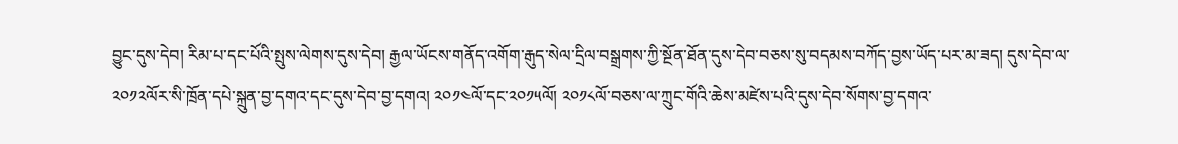བྱུང་དུས་དེབ། རིམ་པ་དང་པོའི་སྤུས་ལེགས་དུས་དེབ། རྒྱལ་ཡོངས་གནོད་འགོག་རྒུད་སེལ་དྲིལ་བསྒྲགས་ཀྱི་སྔོན་ཐོན་དུས་དེབ་བཅས་སུ་བདམས་བཀོད་བྱས་ཡོད་པར་མ་ཟད། དུས་དེབ་ལ་༢༠༡༢ལོར་སི་ཁྲོན་དཔེ་སྐྲུན་བྱ་དགའ་དང་དུས་དེབ་བྱ་དགའ། ༢༠༡༤ལོ་དང་༢༠༡༥ལོ། ༢༠༡༨ལོ་བཅས་ལ་ཀྲུང་གོའི་ཆེས་མཛེས་པའི་དུས་དེབ་སོགས་བྱ་དགའ་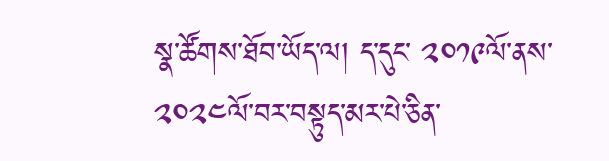སྣ་ཚོགས་ཐོབ་ཡོད་ལ། ད་དུང་ ༢༠༡༩ལོ་ནས་༢༠༢༤ལོ་བར་བསྟུད་མར་པེ་ཅིན་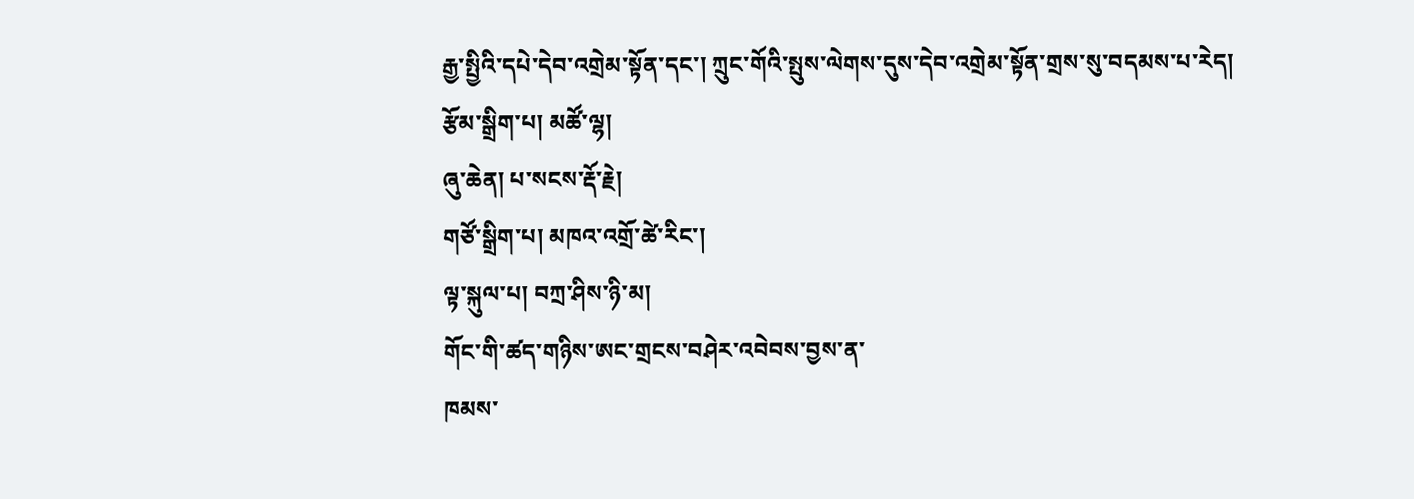རྒྱ་སྤྱིའི་དཔེ་དེབ་འགྲེམ་སྟོན་དང་། ཀྲུང་གོའི་སྤུས་ལེགས་དུས་དེབ་འགྲེམ་སྟོན་གྲས་སུ་བདམས་པ་རེད།
རྩོམ་སྒྲིག་པ། མཚོ་ལྷ།
ཞུ་ཆེན། པ་སངས་རྡོ་རྗེ།
གཙོ་སྒྲིག་པ། མཁའ་འགྲོ་ཚེ་རིང་།
ལྟ་སྐུལ་པ། བཀྲ་ཤིས་ཉི་མ།
གོང་གི་ཚད་གཉིས་ཨང་གྲངས་བཤེར་འབེབས་བྱས་ན་
ཁམས་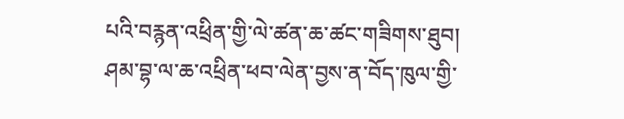པའི་བརྙན་འཕྲིན་གྱི་ལེ་ཚན་ཆ་ཚང་གཟིགས་ཐུབ།
ཤམ་བྷ་ལ་ཆ་འཕྲིན་ཕབ་ལེན་བྱས་ན་བོད་ཁུལ་གྱི་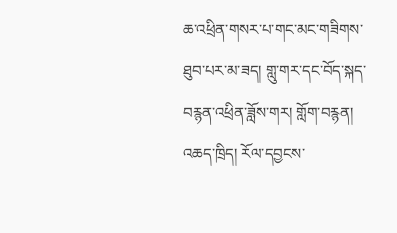ཆ་འཕྲིན་གསར་པ་གང་མང་གཟིགས་ཐུབ་པར་མ་ཟད། གླུ་གར་དང་བོད་སྐད་བརྙན་འཕྲིན་ཟློས་གར། གློག་བརྙན། འཆད་ཁྲིད། རོལ་དབྱངས་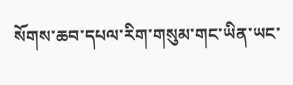སོགས་ཆབ་དཔལ་རིག་གསུམ་གང་ཡིན་ཡང་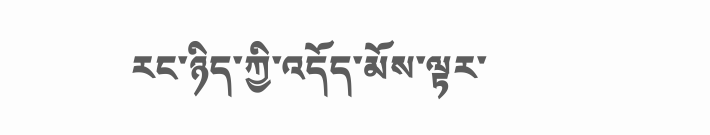རང་ཉིད་ཀྱི་འདོད་མོས་ལྟར་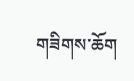གཟིགས་ཆོག